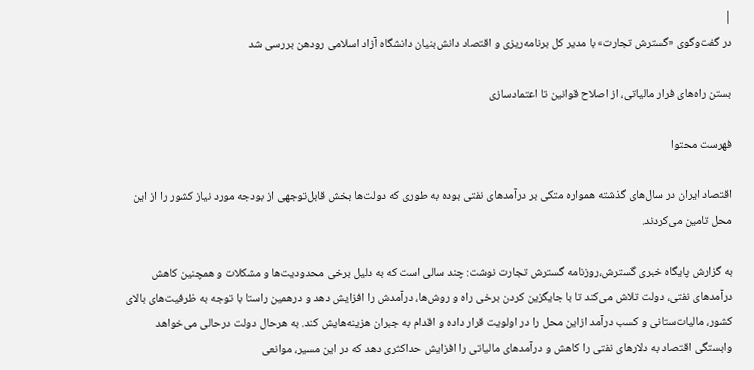|
در گفت‌وگوی «گسترش تجارت» با مدیر کل برنامه‌ریزی و اقتصاد دانش‌بنیان دانشگاه آزاد اسلامی رودهن بررسی شد

بستن راه‌های فرار مالیاتی، از اصلاح قوانین تا اعتمادسازی

فهرست محتوا

اقتصاد ایران در سال‌های گذشته همواره متکی بر درآمدهای نفتی بوده به طوری که دولت‌ها بخش قابل‌توجهی از بودجه مورد نیاز کشور را از این محل تامین می‌کردند.

به گزارش پایگاه خبری گسترش،روزنامه گسترش تجارت نوشت: چند سالی است که به دلیل برخی محدودیت‌ها و مشکلات و همچنین کاهش درآمدهای نفتی، دولت تلاش می‌کند تا با جایگزین کردن برخی راه و روش‌ها، درآمدش را افزایش دهد و درهمین راستا با توجه به ظرفیت‌های بالای کشور، مالیات‌ستانی و کسب درآمد ازاین محل را در اولویت قرار داده و اقدام به جبران هزینه‌هایش کند. به هرحال دولت درحالی می‌خواهد وابستگی اقتصاد به دلارهای نفتی را کاهش و درآمدهای مالیاتی را افزایش حداکثری دهد که در این مسیر، موانعی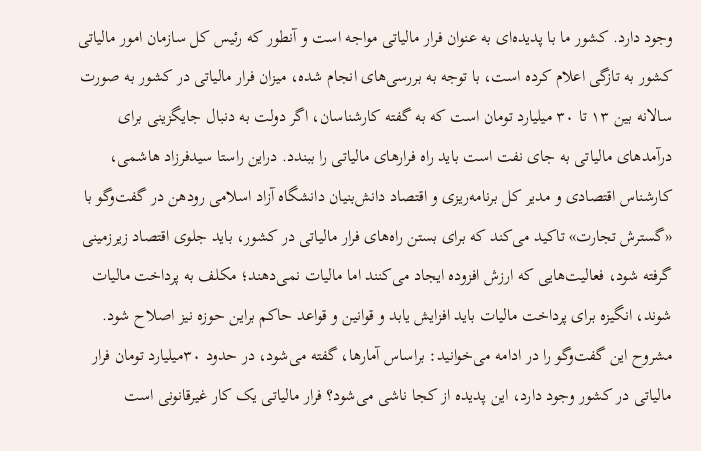وجود دارد. کشور ما با پدیده‌ای به عنوان فرار مالیاتی مواجه است و آنطور که رئیس کل سازمان امور مالیاتی کشور به تازگی اعلام کرده است، با توجه به بررسی‌های انجام شده، میزان فرار مالیاتی در کشور به صورت سالانه بین ۱۳ تا ۳۰ میلیارد تومان است که به گفته کارشناسان، اگر دولت به دنبال جایگزینی برای درآمدهای مالیاتی به جای نفت است باید راه فرارهای مالیاتی را ببندد. دراین راستا سیدفرزاد هاشمی، کارشناس اقتصادی و مدیر کل برنامه‌ریزی و اقتصاد دانش‌بنیان دانشگاه آزاد اسلامی رودهن در گفت‌وگو با «گسترش تجارت» تاکید می‌کند که برای بستن راه‌های فرار مالیاتی در کشور، باید جلوی اقتصاد زیرزمینی گرفته شود، فعالیت‌هایی که ارزش افزوده ایجاد می‌کنند اما مالیات نمی‌دهند؛ مکلف به پرداخت مالیات شوند، انگیزه برای پرداخت مالیات باید افزایش یابد و قوانین و قواعد حاکم براین حوزه نیز اصلاح شود. مشروح این گفت‌وگو را در ادامه می‌خوانید: براساس آمارها، گفته می‌شود، در حدود ۳۰میلیارد تومان فرار مالیاتی در کشور وجود دارد، این پدیده از کجا ناشی می‌شود؟ فرار مالیاتی یک کار غیرقانونی است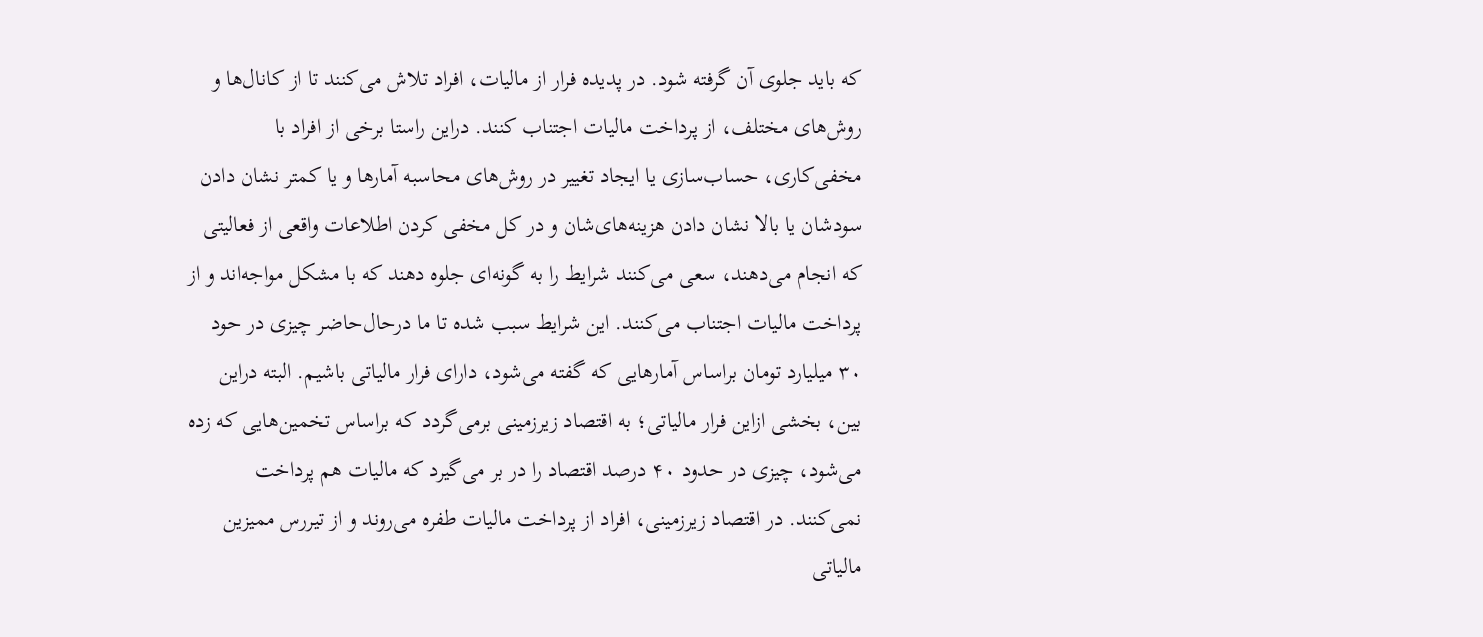که باید جلوی آن گرفته شود. در پدیده فرار از مالیات، افراد تلاش می‌کنند تا از کانال‌ها و روش‌های مختلف، از پرداخت مالیات اجتناب کنند. دراین راستا برخی از افراد با مخفی‌کاری، حساب‌سازی یا ایجاد تغییر در روش‌های محاسبه آمارها و یا کمتر نشان دادن سودشان یا بالا نشان دادن هزینه‌های‌شان و در کل مخفی کردن اطلاعات واقعی از فعالیتی که انجام می‌دهند، سعی می‌کنند شرایط را به گونه‌ای جلوه دهند که با مشکل مواجه‌اند و از پرداخت مالیات اجتناب می‌کنند. این شرایط سبب شده تا ما درحال‌حاضر چیزی در حود ۳۰ میلیارد تومان براساس آمارهایی که گفته می‌شود، دارای فرار مالیاتی باشیم. البته دراین بین، بخشی ازاین فرار مالیاتی؛ به اقتصاد زیرزمینی برمی‌گردد که براساس تخمین‌هایی که زده می‌شود، چیزی در حدود ۴۰ درصد اقتصاد را در بر می‌گیرد که مالیات هم پرداخت نمی‌کنند. در اقتصاد زیرزمینی، افراد از پرداخت مالیات طفره می‌روند و از تیررس ممیزین مالیاتی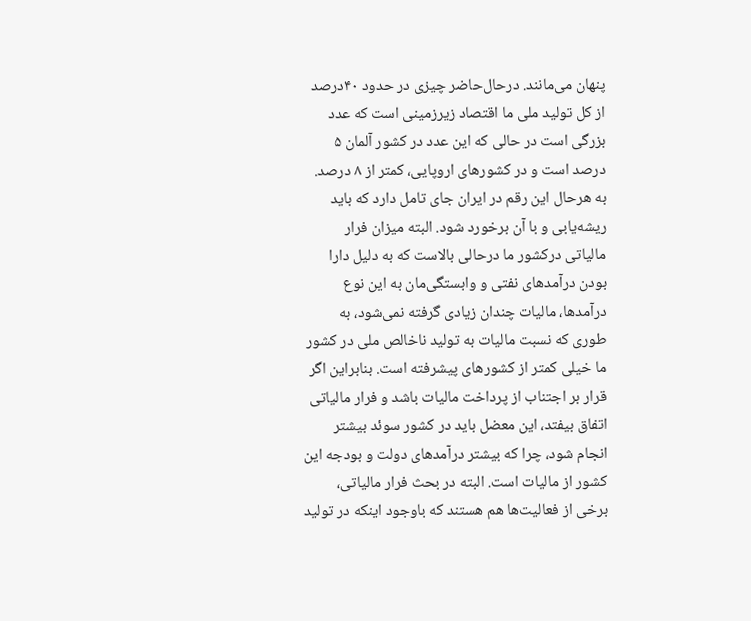پنهان می‌مانند. درحال‌حاضر چیزی در حدود ۴۰درصد از کل تولید ملی ما اقتصاد زیرزمینی است که عدد بزرگی است در حالی که این عدد در کشور آلمان ۵ درصد است و در کشورهای اروپایی، کمتر از ۸ درصد. به هرحال این رقم در ایران جای تامل دارد که باید ریشه‌یابی و با آن برخورد شود. البته میزان فرار مالیاتی درکشور ما درحالی بالاست که به دلیل دارا بودن درآمدهای نفتی و وابستگی‌مان به این نوع درآمدها، مالیات چندان زیادی گرفته نمی‌شود، به طوری که نسبت مالیات به تولید ناخالص ملی در کشور ما خیلی کمتر از کشورهای پیشرفته است. بنابراین اگر قرار بر اجتناب از پرداخت مالیات باشد و فرار مالیاتی اتفاق بیفتد، این معضل باید در کشور سوئد بیشتر انجام شود، چرا که بیشتر درآمدهای دولت و بودجه این کشور از مالیات است. البته در بحث فرار مالیاتی، برخی از فعالیت‌ها هم هستند که باوجود اینکه در تولید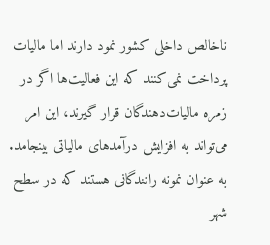ناخالص داخلی کشور نمود دارند اما مالیات پرداخت نمی‌کنند که این فعالیت‌ها اگر در زمره مالیات‌دهندگان قرار گیرند، این امر می‌تواند به افزایش درآمدهای مالیاتی بینجامد. به عنوان نمونه رانندگانی هستند که در سطح شهر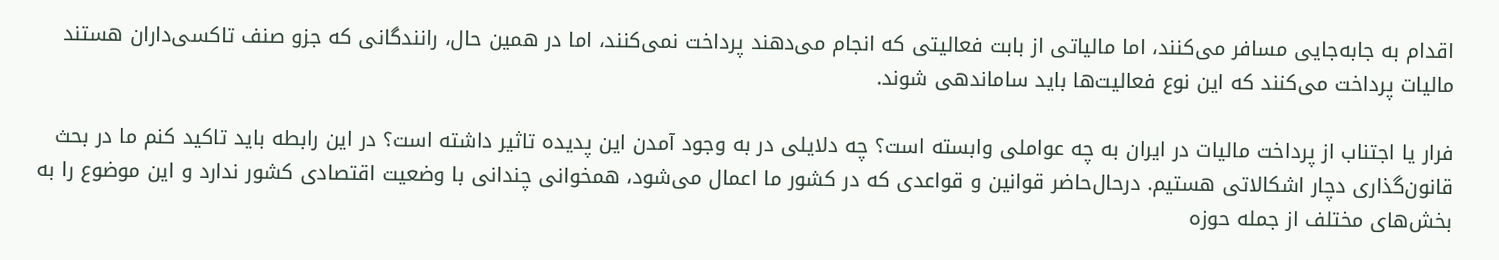اقدام به جابه‌جایی مسافر می‌کنند، اما مالیاتی از بابت فعالیتی که انجام می‌دهند پرداخت نمی‌کنند، اما در همین حال، رانندگانی که جزو صنف تاکسی‌داران هستند مالیات پرداخت می‌کنند که این نوع فعالیت‌ها باید ساماندهی شوند.

فرار یا اجتناب از پرداخت مالیات در ایران به چه عواملی وابسته است؟ چه دلایلی در به وجود آمدن این پدیده تاثیر داشته است؟ در این رابطه باید تاکید کنم ما در بحث قانون‌گذاری دچار اشکالاتی هستیم. درحال‌حاضر قوانین و قواعدی که در کشور ما اعمال می‌شود، همخوانی چندانی با وضعیت اقتصادی کشور ندارد و این موضوع را به بخش‌های مختلف از جمله حوزه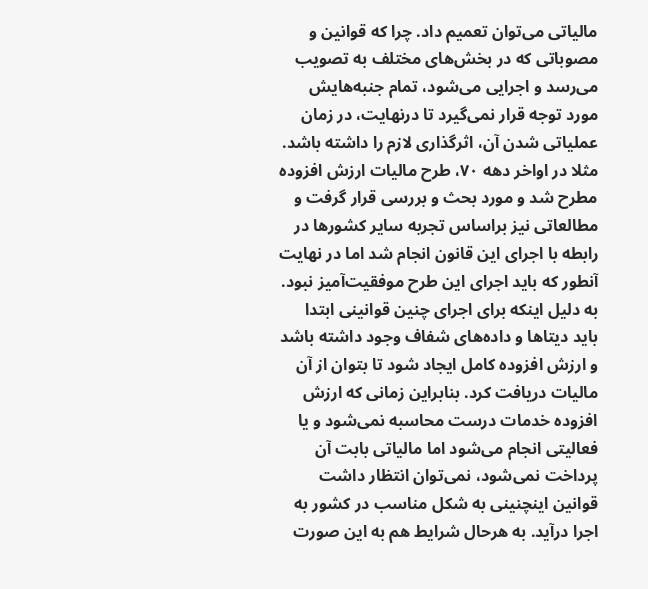مالیاتی می‌توان تعمیم داد. چرا که قوانین و مصوباتی که در بخش‌های مختلف به تصویب می‌رسد و اجرایی می‌شود، تمام جنبه‌هایش مورد توجه قرار نمی‌گیرد تا درنهایت، در زمان عملیاتی شدن آن، اثرگذاری لازم را داشته باشد. مثلا در اواخر دهه ۷۰، طرح مالیات ارزش افزوده مطرح شد و مورد بحث و بررسی قرار گرفت و مطالعاتی نیز براساس تجربه سایر کشورها در رابطه با اجرای این قانون انجام شد اما در نهایت آنطور که باید اجرای این طرح موفقیت‌آمیز نبود. به دلیل اینکه برای اجرای چنین قوانینی ابتدا باید دیتاها و داده‌های شفاف وجود داشته باشد و ارزش افزوده کامل ایجاد شود تا بتوان از آن مالیات دریافت کرد. بنابراین زمانی که ارزش افزوده خدمات درست محاسبه نمی‌شود و یا فعالیتی انجام می‌شود اما مالیاتی بابت آن پرداخت نمی‌شود، نمی‌توان انتظار داشت قوانین اینچنینی به شکل مناسب در کشور به اجرا درآید. به هرحال شرایط هم به این صورت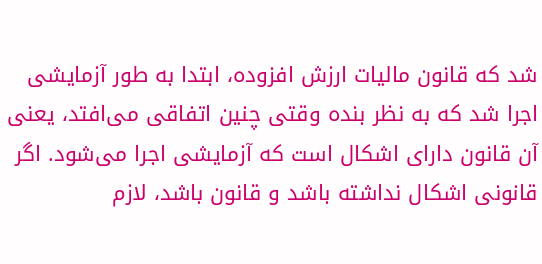شد که قانون مالیات ارزش افزوده، ابتدا به طور آزمایشی اجرا شد که به نظر بنده وقتی چنین اتفاقی می‌افتد، یعنی آن قانون دارای اشکال است که آزمایشی اجرا می‌شود. اگر قانونی اشکال نداشته باشد و قانون باشد، لازم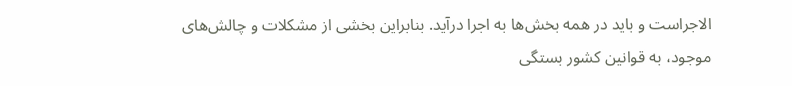الاجراست و باید در همه بخش‌ها به اجرا درآید. بنابراین بخشی از مشکلات و چالش‌های موجود، به قوانین کشور بستگی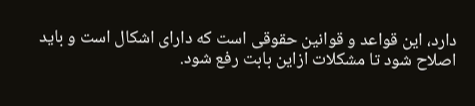دارد، این قواعد و قوانین حقوقی است که دارای اشکال است و باید اصلاح شود تا مشکلات ازاین بابت رفع شود.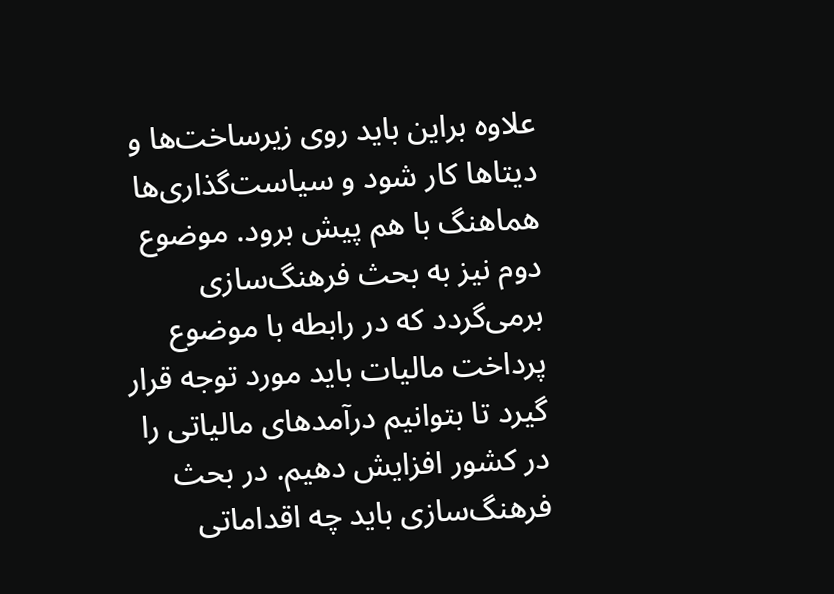علاوه براین باید روی زیرساخت‌ها و دیتاها کار شود و سیاست‌گذاری‌ها هماهنگ با هم پیش برود. موضوع دوم نیز به بحث فرهنگ‌سازی برمی‌گردد که در رابطه با موضوع پرداخت مالیات باید مورد توجه قرار گیرد تا بتوانیم درآمدهای مالیاتی را در کشور افزایش دهیم. در بحث فرهنگ‌سازی باید چه اقداماتی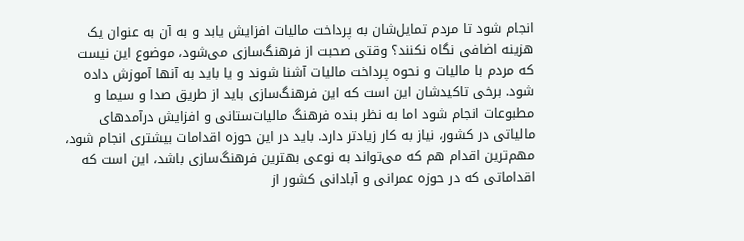انجام شود تا مردم تمایل‌شان به پرداخت مالیات افزایش یابد و به آن به عنوان یک هزینه اضافی نگاه نکنند؟ وقتی صحبت از فرهنگ‌سازی می‌شود، موضوع این نیست که مردم با مالیات و نحوه پرداخت مالیات آشنا شوند و یا باید به آنها آموزش داده شود. برخی تاکیدشان این است که این فرهنگ‌سازی باید از طریق صدا و سیما و مطبوعات انجام شود اما به نظر بنده فرهنگ مالیات‌ستانی و افزایش درآمدهای مالیاتی در کشور، نیاز به کار زیادتر دارد. باید در این حوزه اقدامات بیشتری انجام شود، مهم‌ترین اقدام هم که می‌تواند به نوعی بهترین فرهنگ‌سازی باشد، این است که اقداماتی که در حوزه عمرانی و آبادانی کشور از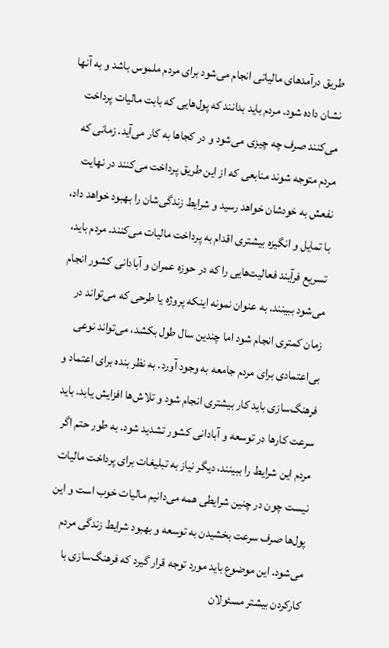طریق درآمدهای مالیاتی انجام می‌شود برای مردم ملموس باشد و به آنها نشان داده شود. مردم باید بدانند که پول‌هایی که بابت مالیات پرداخت می‌کنند صرف چه چیزی می‌شود و در کجاها به کار می‌آید. زمانی که مردم متوجه شوند منابعی که از این طریق پرداخت می‌کنند در نهایت نفعش به خودشان خواهد رسید و شرایط زندگی‌شان را بهبود خواهد داد، با تمایل و انگیزه بیشتری اقدام به پرداخت مالیات می‌کنند. مردم باید، تسریع فرآیند فعالیت‌هایی را که در حوزه عمران و آبادانی کشور انجام می‌شود ببینند. به عنوان نمونه اینکه پروژه یا طرحی که می‌تواند در زمان کمتری انجام شود اما چندین سال طول بکشد، می‌تواند نوعی بی‌اعتمادی برای مردم جامعه به وجود آورد. به نظر بنده برای اعتماد و فرهنگ‌سازی باید کار بیشتری انجام شود و تلاش‌ها افزایش یابد. باید سرعت کارها در توسعه و آبادانی کشور تشدید شود. به طور حتم اگر مردم این شرایط را ببینند، دیگر نیاز به تبلیغات برای پرداخت مالیات نیست چون در چنین شرایطی همه می‌دانیم مالیات خوب است و این پول‌ها صرف سرعت بخشیدن به توسعه و بهبود شرایط زندگی مردم می‌شود. این موضوع باید مورد توجه قرار گیرد که فرهنگ‌سازی با کارکردن بیشتر مسئولان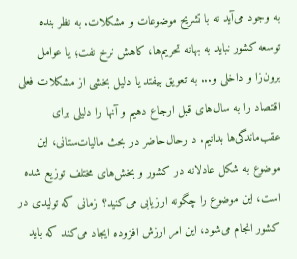به وجود می‌آید نه با تشریح موضوعات و مشکلات. به نظر بنده توسعه کشور نباید به بهانه تحریم‌ها، کاهش نرخ نفت؛ یا عوامل برون‌زا و داخلی و... به تعویق بیفتد یا دلیل بخشی از مشکلات فعلی اقتصاد را به سال‌های قبل ارجاع دهیم و آنها را دلیلی برای عقب‌ماندگی‌ها بدانیم. د رحال‌حاضر در بحث مالیات‌ستانی، این موضوع به شکل عادلانه در کشور و بخش‌های مختلف توزیع شده است، این موضوع را چگونه ارزیابی می‌کنید؟ زمانی که تولیدی در کشور انجام می‌شود، این امر ارزش افزوده ایجاد می‌کند که باید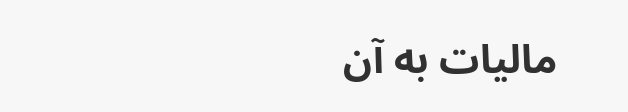مالیات به آن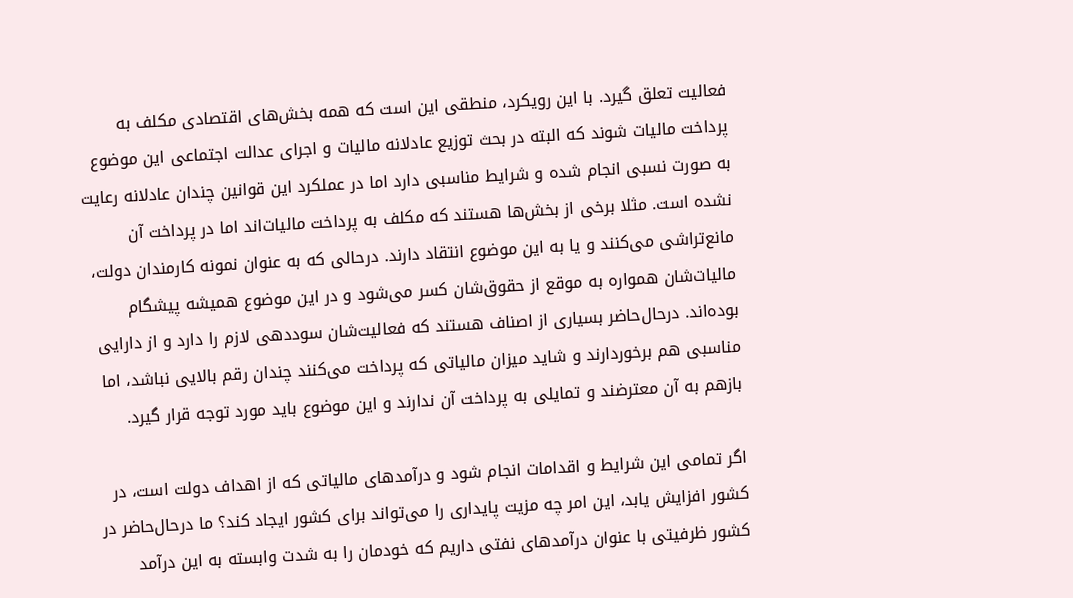فعالیت تعلق گیرد. با این رویکرد، منطقی این است که همه بخش‌های اقتصادی مکلف به پرداخت مالیات شوند که البته در بحث توزیع عادلانه مالیات و اجرای عدالت اجتماعی این موضوع به صورت نسبی انجام شده و شرایط مناسبی دارد اما در عملکرد این قوانین چندان عادلانه رعایت نشده است. مثلا برخی از بخش‌ها هستند که مکلف به پرداخت مالیات‌اند اما در پرداخت آن مانع‌تراشی می‌کنند و یا به این موضوع انتقاد دارند. درحالی که به عنوان نمونه کارمندان دولت، مالیات‌شان همواره به موقع از حقوق‌شان کسر می‌شود و در این موضوع همیشه پیشگام بوده‌اند. درحال‌حاضر بسیاری از اصناف هستند که فعالیت‌شان سوددهی لازم را دارد و از دارایی مناسبی هم برخوردارند و شاید میزان مالیاتی که پرداخت می‌کنند چندان رقم بالایی نباشد، اما بازهم به آن معترضند و تمایلی به پرداخت آن ندارند و این موضوع باید مورد توجه قرار گیرد.

اگر تمامی این شرایط و اقدامات انجام شود و درآمدهای مالیاتی که از اهداف دولت است، در کشور افزایش یابد، این امر چه مزیت پایداری را می‌تواند برای کشور ایجاد کند؟ ما درحال‌حاضر در کشور ظرفیتی با عنوان درآمدهای نفتی داریم که خودمان را به شدت وابسته به این درآمد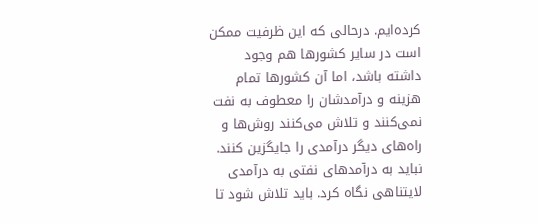کرده‌ایم. درحالی که این ظرفیت ممکن است در سایر کشورها هم وجود داشته باشد، اما آن کشورها تمام هزینه و درآمدشان را معطوف به نفت نمی‌کنند و تلاش می‌کنند روش‌ها و راه‌های دیگر درآمدی را جایگزین کنند. نباید به درآمدهای نفتی به درآمدی لایتناهی نگاه کرد. باید تلاش شود تا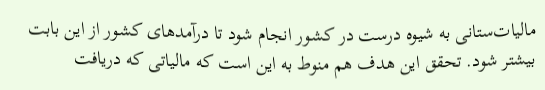مالیات‌ستانی به شیوه درست در کشور انجام شود تا درآمدهای کشور از این بابت بیشتر شود. تحقق این هدف هم منوط به این است که مالیاتی که دریافت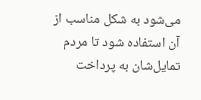می‌شود به شکل مناسب از آن استفاده شود تا مردم تمایل‌شان به پرداخت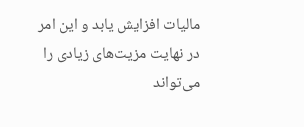مالیات افزایش یابد و این امر در نهایت مزیت‌های زیادی را می‌تواند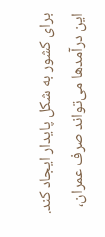برای کشور به شکل پایدار ایجاد کند. این درآمدها می‌تواند صرف عمران،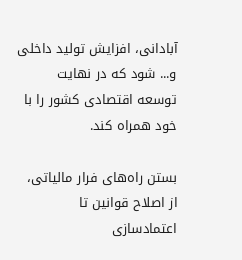آبادانی، افزایش تولید داخلی و... شود که در نهایت توسعه اقتصادی کشور را با خود همراه کند.

بستن راه‌های فرار مالیاتی، از اصلاح قوانین تا اعتمادسازی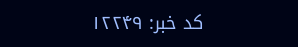کد خبر: ۱۲۲۴۹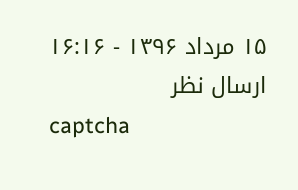۱۵ مرداد ۱۳۹۶ - ۱۶:۱۶
ارسال نظر
captcha